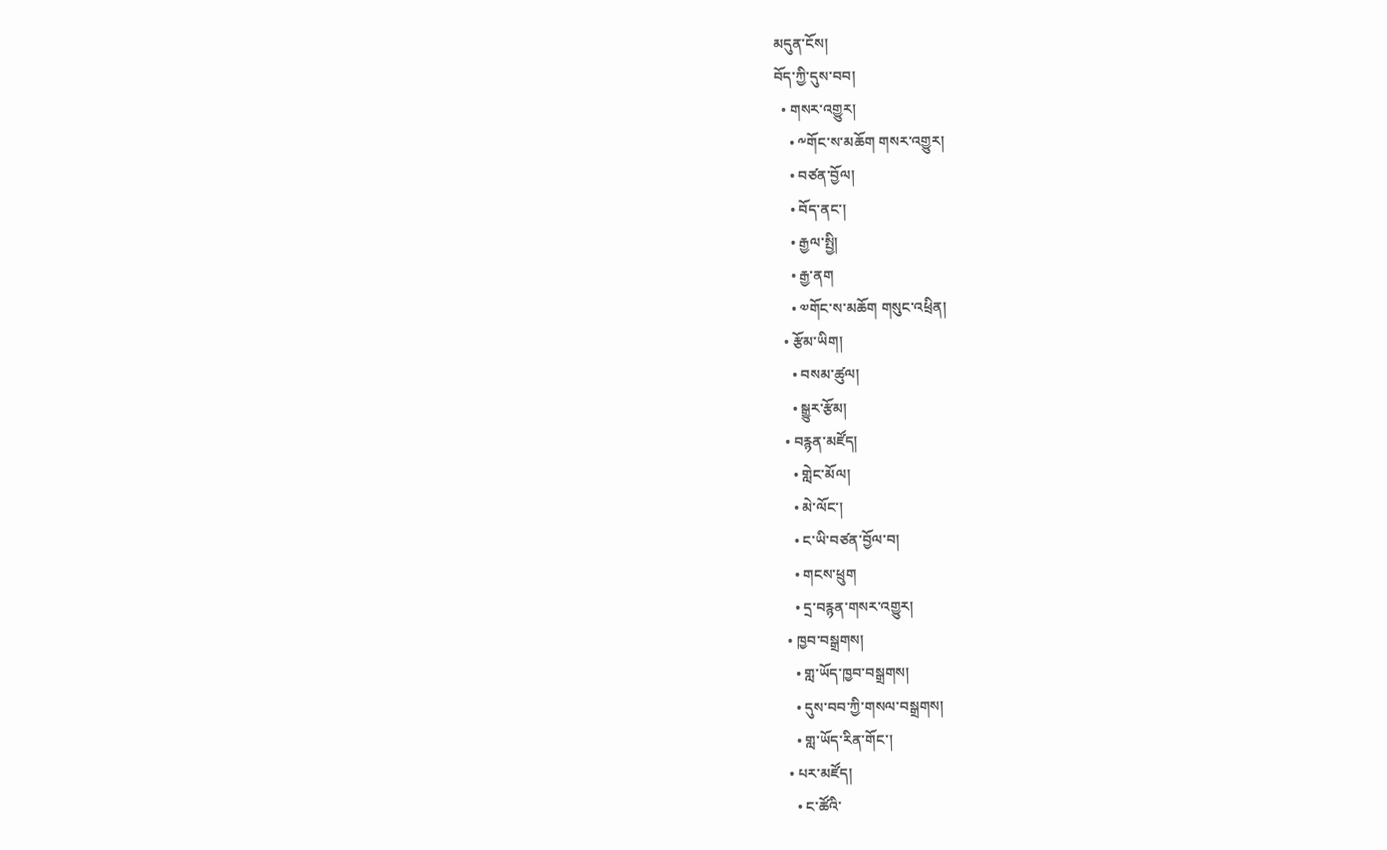མདུན་ངོས།
བོད་ཀྱི་དུས་བབ།
  • གསར་འགྱུར།
    • ༸གོང་ས་མཆོག གསར་འགྱུར།
    • བཙན་བྱོལ།
    • བོད་ནང་།
    • རྒྱལ་སྤྱི།
    • རྒྱ་ནག
    • ༧གོང་ས་མཆོག གསུང་འཕྲིན།
  • རྩོམ་ཡིག།
    • བསམ་ཚུལ།
    • སྒྱུར་རྩོམ།
  • བརྙན་མཛོད།
    • གླེང་མོལ།
    • མེ་ལོང་།
    • ང་ཡི་བཙན་བྱོལ་བ།
    • གངས་ཕྲུག
    • དྲ་བརྙན་གསར་འགྱུར།
  • ཁྱབ་བསྒྲགས།
    • གླ་ཡོད་ཁྱབ་བསྒྲགས།
    • དུས་བབ་ཀྱི་གསལ་བསྒྲགས།
    • གླ་ཡོད་རིན་གོང་།
  • པར་མཛོད།
    • ང་ཚོའི་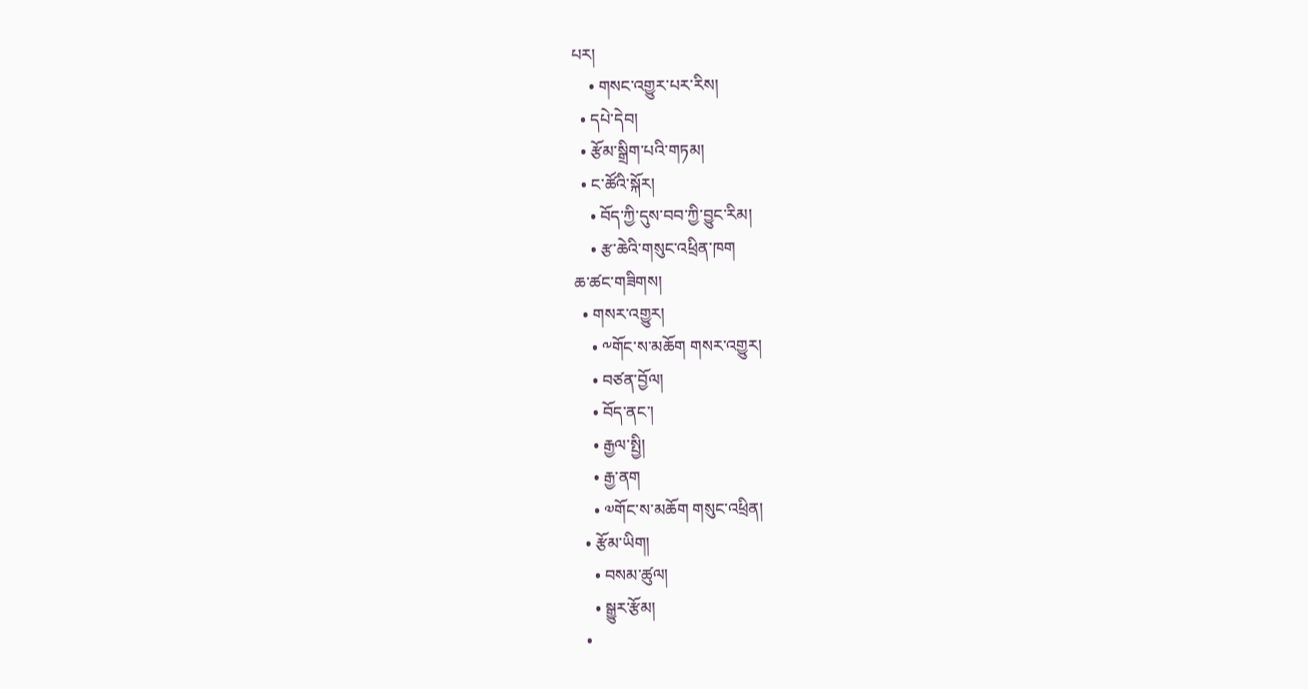པར།
    • གསང་འགྱུར་པར་རིས།
  • དཔེ་དེབ།
  • རྩོམ་སྒྲིག་པའི་གཏམ།
  • ང་ཚོའི་སྐོར།
    • བོད་ཀྱི་དུས་བབ་ཀྱི་བྱུང་རིམ།
    • རྩ་ཆེའི་གསུང་འཕྲིན་ཁག
ཆ་ཚང་གཟིགས།
  • གསར་འགྱུར།
    • ༸གོང་ས་མཆོག གསར་འགྱུར།
    • བཙན་བྱོལ།
    • བོད་ནང་།
    • རྒྱལ་སྤྱི།
    • རྒྱ་ནག
    • ༧གོང་ས་མཆོག གསུང་འཕྲིན།
  • རྩོམ་ཡིག།
    • བསམ་ཚུལ།
    • སྒྱུར་རྩོམ།
  •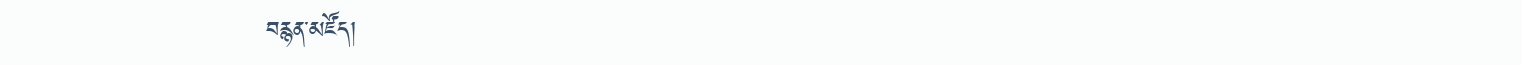བརྙན་མཛོད།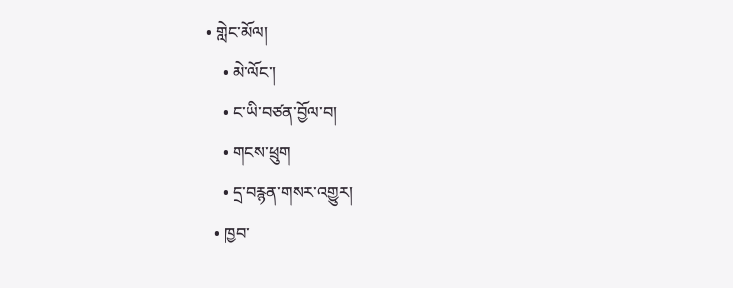• གླེང་མོལ།
    • མེ་ལོང་།
    • ང་ཡི་བཙན་བྱོལ་བ།
    • གངས་ཕྲུག
    • དྲ་བརྙན་གསར་འགྱུར།
  • ཁྱབ་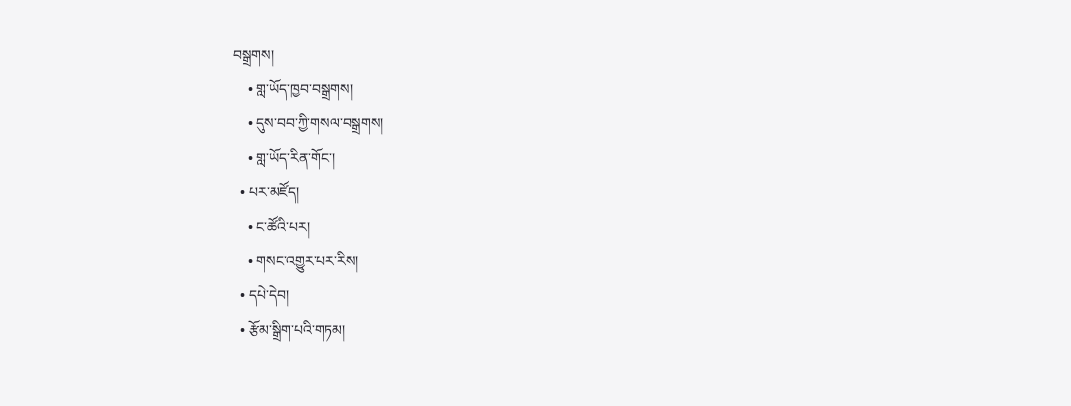བསྒྲགས།
    • གླ་ཡོད་ཁྱབ་བསྒྲགས།
    • དུས་བབ་ཀྱི་གསལ་བསྒྲགས།
    • གླ་ཡོད་རིན་གོང་།
  • པར་མཛོད།
    • ང་ཚོའི་པར།
    • གསང་འགྱུར་པར་རིས།
  • དཔེ་དེབ།
  • རྩོམ་སྒྲིག་པའི་གཏམ།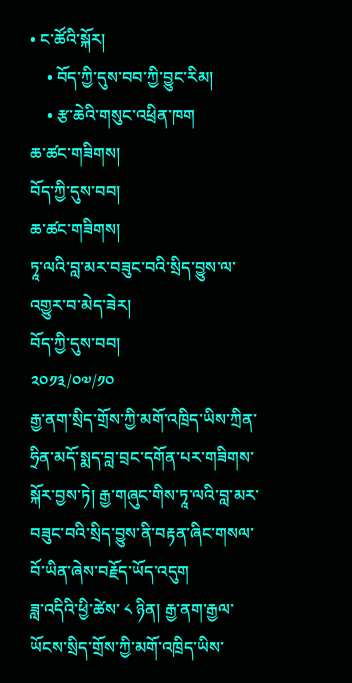• ང་ཚོའི་སྐོར།
    • བོད་ཀྱི་དུས་བབ་ཀྱི་བྱུང་རིམ།
    • རྩ་ཆེའི་གསུང་འཕྲིན་ཁག
ཆ་ཚང་གཟིགས།
བོད་ཀྱི་དུས་བབ།
ཆ་ཚང་གཟིགས།
ཏཱ་ལའི་བླ་མར་བཟུང་བའི་སྲིད་བྱུས་ལ་འགྱུར་བ་མེད་ཟེར།
བོད་ཀྱི་དུས་བབ།
༢༠༡༣/༠༧/༡༠
རྒྱ་ནག་སྲིད་གྲོས་ཀྱི་མགོ་འཁྲིད་ཡིས་ཀྲིན་ཧྲིན་མདོ་སྨད་བླ་བྲང་དགོན་པར་གཟིགས་སྐོར་བྱས་ཏེ། རྒྱ་གཞུང་གིས་ཏཱ་ལའི་བླ་མར་བཟུང་བའི་སྲིད་བྱུས་ནི་བརྟན་ཞིང་གསལ་བོ་ཡིན་ཞེས་བརྗོད་ཡོད་འདུག
ཟླ་འདིའི་ཕྱི་ཚེས་ ༨ ཉིན། རྒྱ་ནག་རྒྱལ་ཡོངས་སྲིད་གྲོས་ཀྱི་མགོ་འཁྲིད་ཡིས་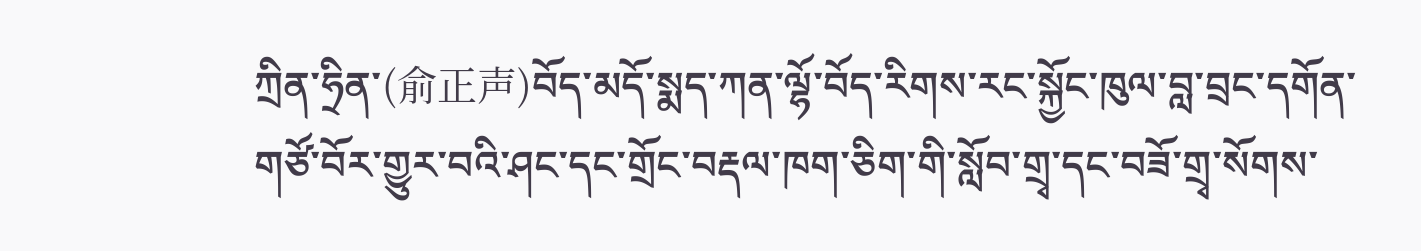ཀྲིན་ཧྲིན་(俞正声)བོད་མདོ་སྨད་ཀན་ལྷོ་བོད་རིགས་རང་སྐྱོང་ཁུལ་བླ་བྲང་དགོན་གཙོ་བོར་གྱུར་བའི་ཤང་དང་གྲོང་བརྡལ་ཁག་ཅིག་གི་སློབ་གྲྭ་དང་བཟོ་གྲྭ་སོགས་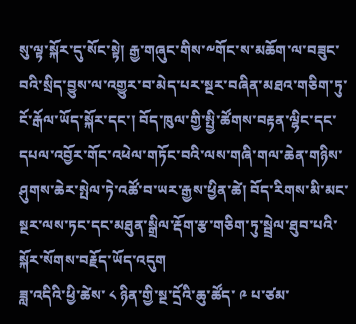སུ་ལྟ་སྐོར་དུ་སོང་སྟེ། རྒྱ་གཞུང་གིས་༸གོང་ས་མཆོག་ལ་བཟུང་བའི་སྲིད་བྱུས་ལ་འགྱུར་བ་མེད་པར་སྔར་བཞིན་མཐའ་གཅིག་ཏུ་ངོ་རྒོལ་ཡོད་སྐོར་དང་། བོད་ཁུལ་གྱི་སྤྱི་ཚོགས་བརྟན་ལྷིང་དང་དཔལ་འབྱོར་གོང་འཕེལ་གཏོང་བའི་ལས་གཞི་གལ་ཆེན་གཉིས་ཤུགས་ཆེར་སྤེལ་ཏེ་འཚོ་བ་ཡར་རྒྱས་ཕྱིན་ཚེ། བོད་རིགས་མི་མང་སྔར་ལས་ཏང་དང་མཐུན་སྒྲིལ་རྡོག་རྩ་གཅིག་ཏུ་སྦྲེལ་ཐུབ་པའི་སྐོར་སོགས་བརྗོད་ཡོད་འདུག
ཟླ་འདིའི་ཕྱི་ཚེས་ ༨ ཉིན་གྱི་སྔ་དྲོའི་ཆུ་ཚོད་ ༩ པ་ཙམ་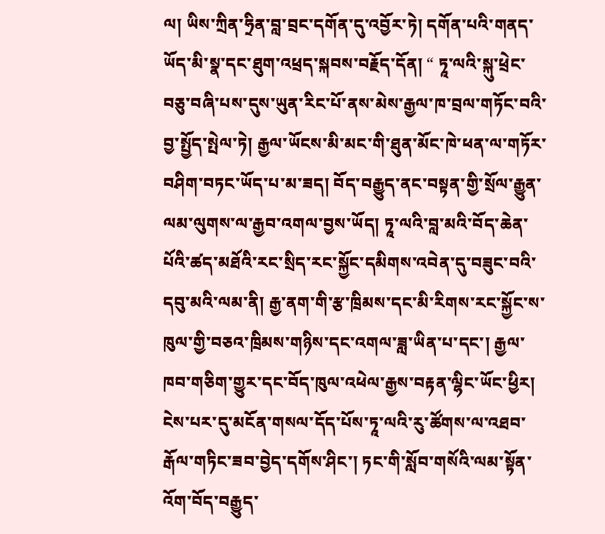ལ། ཡིས་ཀྲིན་ཧྲིན་བླ་བྲང་དགོན་དུ་འབྱོར་ཏེ། དགོན་པའི་གནད་ཡོད་མི་སྣ་དང་ཐུག་འཕྲད་སྐབས་བརྗོད་དོན། “ ཏཱ་ལའི་སྐུ་ཕྲེང་བཅུ་བཞི་པས་དུས་ཡུན་རིང་པོ་ནས་མེས་རྒྱལ་ཁ་བྲལ་གཏོང་བའི་བྱ་སྤྱོད་སྤེལ་ཏེ། རྒྱལ་ཡོངས་མི་མང་གི་ཐུན་མོང་ཁེ་ཕན་ལ་གཏོར་བཤིག་བཏང་ཡོད་པ་མ་ཟད། བོད་བརྒྱུད་ནང་བསྟན་གྱི་སྲོལ་རྒྱུན་ལམ་ལུགས་ལ་རྒྱབ་འགལ་བྱས་ཡོད། ཏཱ་ལའི་བླ་མའི་བོད་ཆེན་པོའི་ཚད་མཐོའི་རང་སྲིད་རང་སྐྱོང་དམིགས་འབེན་དུ་བཟུང་བའི་དབུ་མའི་ལམ་ནི། རྒྱ་ནག་གི་རྩ་ཁྲིམས་དང་མི་རིགས་རང་སྐྱོང་ས་ཁུལ་གྱི་བཅའ་ཁྲིམས་གཉིས་དང་འགལ་ཟླ་ཡིན་པ་དང་། རྒྱལ་ཁབ་གཅིག་གྱུར་དང་བོད་ཁུལ་འཕེལ་རྒྱས་བརྟན་ལྷིང་ཡོང་ཕྱིར། ངེས་པར་དུ་མངོན་གསལ་དོད་པོས་ཏཱ་ལའི་རུ་ཚོགས་ལ་འཐབ་རྒོལ་གཏིང་ཟབ་བྱེད་དགོས་ཤིང་། ཏང་གི་སློབ་གསོའི་ལམ་སྟོན་འོག་བོད་བརྒྱུད་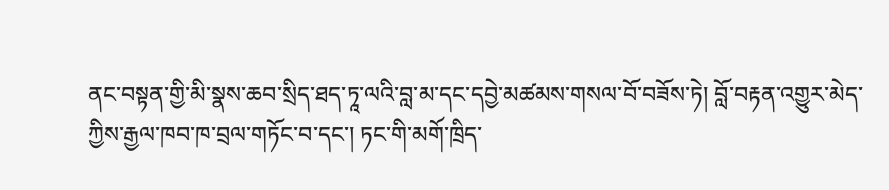ནང་བསྟན་གྱི་མི་སྣས་ཆབ་སྲིད་ཐད་ཏཱ་ལའི་བླ་མ་དང་དབྱེ་མཚམས་གསལ་བོ་བཟོས་ཏེ། བློ་བརྟན་འགྱུར་མེད་ཀྱིས་རྒྱལ་ཁབ་ཁ་བྲལ་གཏོང་བ་དང་། ཏང་གི་མགོ་ཁྲིད་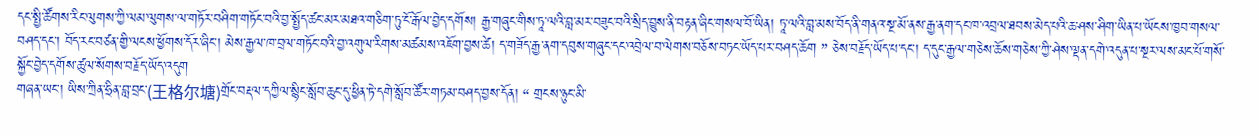དང་སྤྱི་ཚོགས་རིང་ལུགས་ཀྱི་ལམ་ལུགས་ལ་གཏོར་བཤིག་གཏོང་བའི་བྱ་སྤྱོད་ཚང་མར་མཐའ་གཅིག་ཏུ་ངོ་རྒོལ་བྱེད་དགོས། རྒྱ་གཞུང་གིས་ཏཱ་ལའི་བླ་མར་བཟུང་བའི་སྲིད་བྱུས་ནི་བརྟན་ཞིང་གསལ་བོ་ཡིན། ཏཱ་ལའི་བླ་མས་བོད་ནི་གནའ་སྔ་མོ་ནས་རྒྱ་ནག་དང་ཁ་འབྲལ་ཐབས་མེད་པའི་ཆ་ཤས་ཤིག་ཡིན་པ་ཡོངས་ཁྱབ་གསལ་བཤད་དང་། བོད་རང་བཙན་གྱི་ལངས་ཕྱོགས་དོར་ཞིང་། མེས་རྒྱལ་ཁ་བྲལ་གཏོང་བའི་བྱ་འགུལ་རིགས་མཚམས་འཇོག་བྱས་ཚེ། ད་གཟོད་རྒྱ་ནག་དབུས་གཞུང་དང་འབྲེལ་བ་ལེགས་བཅོས་བཏང་ཡོད་པར་བཤད་ཆོག ” ཅེས་བརྗོད་ཡོད་པ་དང་། ད་དུང་རྒྱལ་གཅེས་ཆོས་གཅེས་ཀྱི་ཤེས་ལྡན་དགེ་འདུན་པ་སྔར་ལས་མང་པོ་གསོ་སྐྱོང་བྱེད་དགོས་ཚུལ་སོགས་བརྗོད་ཡོད་འདུག
གཞན་ཡང་། ཡིས་ཀྲིན་ཧྲིན་བླ་བྲང་(王格尔塘)གྲོང་བརྡལ་དཀྱིལ་སྙིང་སློབ་ཆུང་དུ་ཕྱིན་ཏེ་དགེ་སློབ་ཚོར་གཏམ་བཤད་བྱས་དོན། “ གྲངས་ཉུང་མི་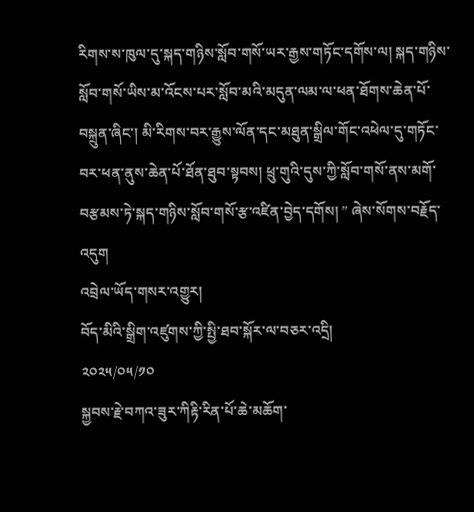རིགས་ས་ཁུལ་དུ་སྐད་གཉིས་སློབ་གསོ་ཡར་རྒྱས་གཏོང་དགོས་ལ། སྐད་གཉིས་སློབ་གསོ་ཡིས་མ་འོངས་པར་སློབ་མའི་མདུན་ལམ་ལ་ཕན་ཐོགས་ཆེན་པོ་ བསྐྲུན་ཞིང་། མི་རིགས་བར་རྒྱུས་ལོན་དང་མཐུན་སྒྲིལ་གོང་འཕེལ་དུ་གཏོང་བར་ཕན་ནུས་ཆེན་པོ་ཐོན་ཐུབ་སྟབས། ཕྲུ་གུའི་དུས་ཀྱི་སློབ་གསོ་ནས་མགོ་བརྩམས་ཏེ་སྐད་གཉིས་སློབ་གསོ་རྩ་འཛིན་བྱེད་དགོས། ” ཞེས་སོགས་བརྗོད་འདུག
འབྲེལ་ཡོད་གསར་འགྱུར།
བོད་མིའི་སྒྲིག་འཛུགས་ཀྱི་སྤྱི་ཐབ་སྐོར་ལ་བཅར་འདྲི།
༢༠༢༥/༠༥/༡༠
སྐྱབས་རྗེ་བཀའ་ཟུར་ཀིརྟི་རིན་པོ་ཆེ་མཆོག་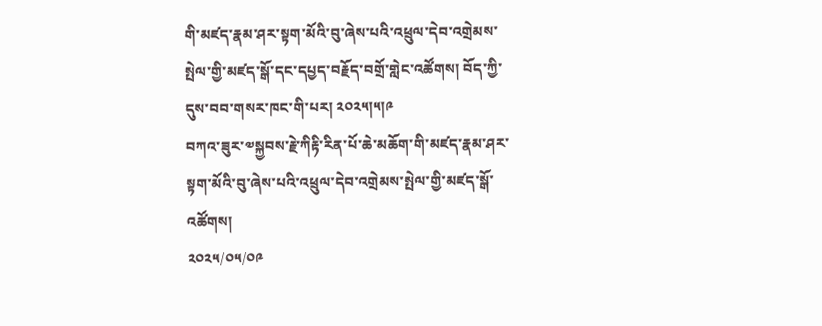གི་མཛད་རྣམ་ཤར་སྟག་མོའི་བུ་ཞེས་པའི་འཕྲུལ་དེབ་འགྲེམས་སྤེལ་གྱི་མཛད་སྒོ་དང་དཔྱད་བརྗོད་བགྲོ་གླེང་འཚོགས། བོད་ཀྱི་དུས་བབ་གསར་ཁང་གི་པར། ༢༠༢༥།༥།༩
བཀའ་ཟུར་༧སྐྱབས་རྗེ་ཀིརྟི་རིན་པོ་ཆེ་མཆོག་གི་མཛད་རྣམ་ཤར་སྟག་མོའི་བུ་ཞེས་པའི་འཕྲུལ་དེབ་འགྲེམས་སྤེལ་གྱི་མཛད་སྒོ་འཚོགས།
༢༠༢༥/༠༥/༠༩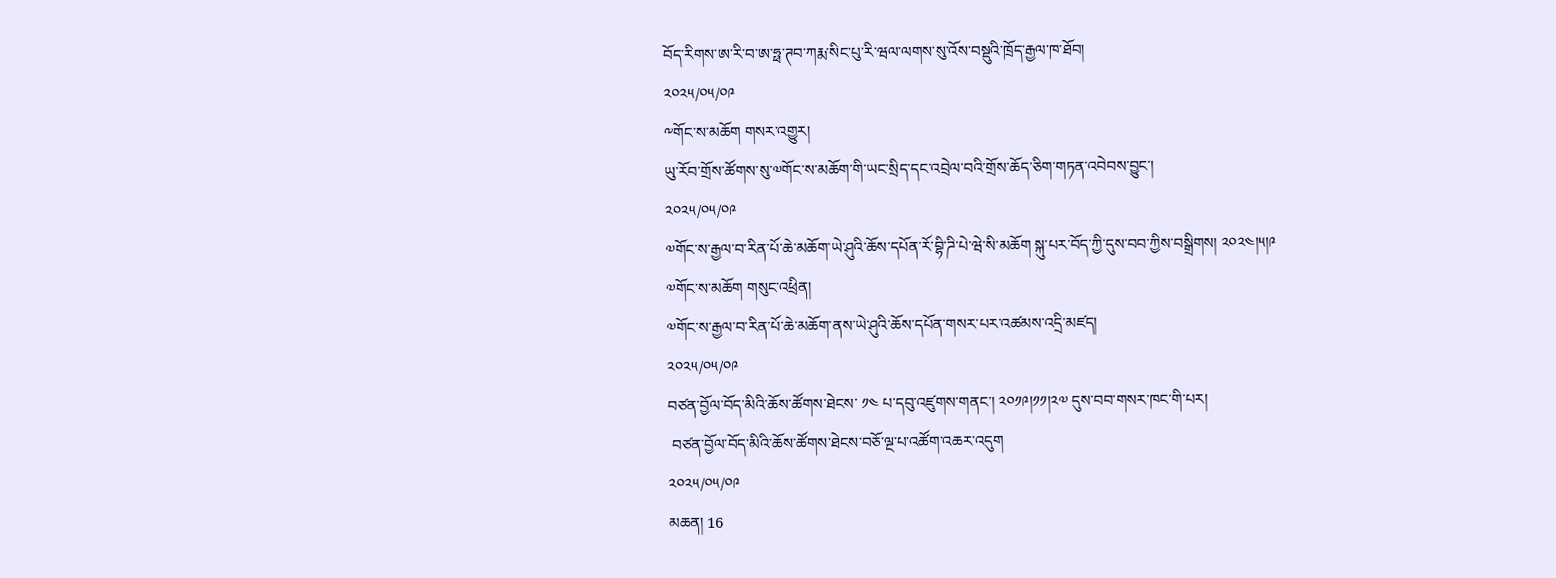བོད་རིགས་ཨ་རི་བ་ཨ་ཧྥ་ཊབ་ཀརྨ་སིང་པུ་རི་ཝལ་ལགས་སུ་འོས་བསྡུའི་ཁྲོད་རྒྱལ་ཁ་ཐོབ།
༢༠༢༥/༠༥/༠༩
༸གོང་ས་མཆོག གསར་འགྱུར།
ཡུ་རོབ་གྲོས་ཚོགས་སུ་༧གོང་ས་མཆོག་གི་ཡང་སྲིད་དང་འབྲེལ་བའི་གྲོས་ཆོད་ཅིག་གཏན་འབེབས་བྱུང་།
༢༠༢༥/༠༥/༠༩
༧གོང་ས་རྒྱལ་བ་རིན་པོ་ཆེ་མཆོག་ཡེ་ཤུའི་ཆོས་དཔོན་རོ་བྷི་ཌི་པེ་ཝེ་སི་མཆོག སྐུ་པར་བོད་ཀྱི་དུས་བབ་ཀྱིས་བསྒྲིགས། ༢༠༢༤།༥།༩
༧གོང་ས་མཆོག གསུང་འཕྲིན།
༧གོང་ས་རྒྱལ་བ་རིན་པོ་ཆེ་མཆོག་ནས་ཡེ་ཤུའི་ཆོས་དཔོན་གསར་པར་འཚམས་འདྲི་མཛད།
༢༠༢༥/༠༥/༠༩
བཙན་བྱོལ་བོད་མིའི་ཆོས་ཚོགས་ཐེངས་ ༡༤ པ་དབུ་འཛུགས་གནང་། ༢༠༡༩།༡༡།༢༧ དུས་བབ་གསར་ཁང་གི་པར།
 བཙན་བྱོལ་བོད་མིའི་ཆོས་ཚོགས་ཐེངས་བཅོ་ལྔ་པ་འཚོག་འཆར་འདུག
༢༠༢༥/༠༥/༠༩
མཆན། 16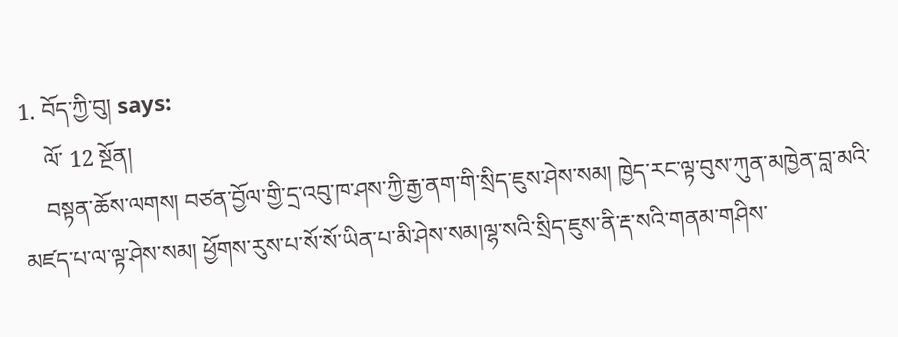1. བོད་ཀྱི་བུ། says:
    ལོ་ 12 སྔོན།
    བསྟན་ཆོས་ལགས། བཙན་བྱོལ་གྱི་དྲ་འབུ་ཁ་ཤས་ཀྱི་རྒྱ་ནག་གི་སྲིད་ཇུས་ཤེས་སམ། ཁྱེད་རང་ལྟ་བུས་ཀུན་མཁྱེན་བླ་མའི་མཛད་པ་ལ་ལྟ་ཤེས་སམ། ཕྱོགས་རུས་པ་སོ་སོ་ཡིན་པ་མི་ཤེས་སམ།ལྷ་སའི་སྲིད་ཇུས་ནི་རྡ་སའི་གནམ་གཤིས་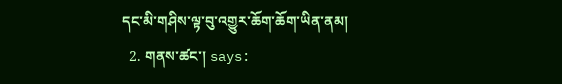དང་མི་གཤིས་ལྟ་བུ་འགྱུར་ཆོག་ཆོག་ཡིན་ནམ།
  2. གནས་ཚང་། says: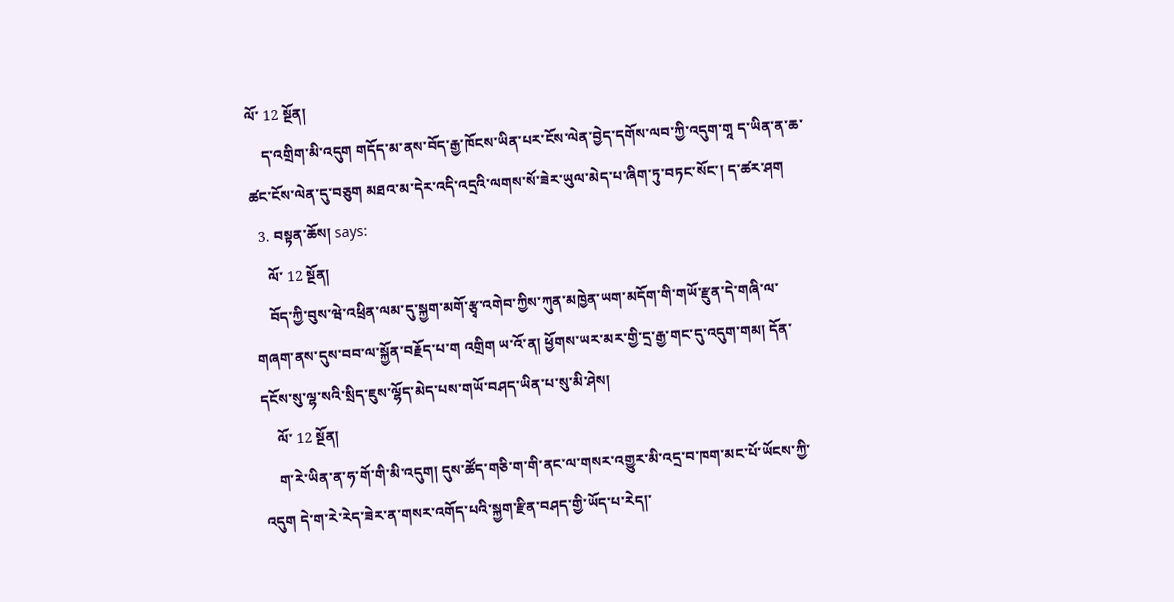ལོ་ 12 སྔོན།
    ད་འགྲིག་མི་འདུག གདོད་མ་ནས་བོད་རྒྱ་ཁོངས་ཡིན་པར་ངོས་ལེན་བྱེད་དགོས་ལབ་ཀྱི་འདུག་གཱ ད་ཡིན་ན་ཆ་ཚང་ངོས་ལེན་དུ་བཅུག མཐའ་མ་དེར་འདི་འདྲའི་ལགས་སོ་ཟེར་ཡུལ་མེད་པ་ཞིག་ཏུ་བཏང་སོང་། ད་ཚར་ཤག
  3. བསྟན་ཆོས། says:
    ལོ་ 12 སྔོན།
    བོད་ཀྱི་བུས་ཝེ་འཕྲིན་ལམ་དུ་སྐྱག་མགོ་རྩྭ་འགེབ་ཀྱིས་ཀུན་མཁྱེན་ཡག་མདོག་གི་གཡོ་རྫུན་དེ་གཞི་ལ་གཞག་ནས་དུས་བབ་ལ་སྐྱོན་བརྗོད་པ་ག འགྲིག ཡ་འོ་ན། ཕྱོགས་ཡར་མར་གྱི་དྲ་རྒྱ་གང་དུ་འདུག་གམ། དོན་དངོས་སུ་ལྷ་སའི་སྲིད་ཇུས་ལྷོད་མེད་པས་གཡོ་བཤད་ཡིན་པ་སུ་མི་ཤེས།
    ལོ་ 12 སྔོན།
    ག་རེ་ཡིན་ན་ཧ་གོ་གི་མི་འདུག། དུས་ཚོད་གཅི་ག་གི་ནང་ལ་གསར་འགྱུར་མི་འདྲ་བ་ཁག་མང་པོ་ཡོངས་ཀྱི་འདུག དེ་ག་རེ་རེད་ཟེར་ན་གསར་འགོད་པའི་སྐྱག་རྫིན་བཤད་གྱི་ཡོད་པ་རེད།་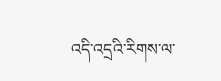འདི་འདྲའི་རིགས་ལ་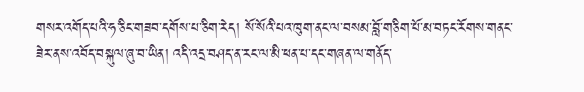གསར་འགོད་པའི་ཧ་ཅིང་གཟབ་དགོས་པ་ཅིག་རེད། སོ་སོའི་པའ་ཁུག་ནང་ལ་བསམ་བློ་གཅིག་པོ་མ་བཏང་རོགས་གནང་ཟེར་ནས་འབོད་བསྐུལ་ཞུ་བ་ཡིན། འདི་འདྲ་བཤད་ན་རང་ལ་མི་ཕན་པ་དང་གཞན་ལ་གནོད་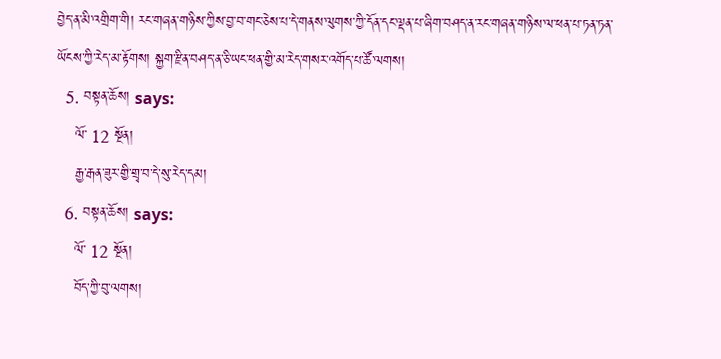བྱེད་ན་མི་འགྲིག་གི། རང་གཞན་གཉིས་ཀྱིས་བྱ་བ་གང་ཅེས་པ་དེ་གནས་ལུགས་ཀྱི་དོན་དང་ལྡན་པ་ཞིག་བཤད་ན་རང་གཞན་གཉིས་ལ་ཕན་པ་ཏན་ཏན་ཡོངས་ཀྱི་རེད་མ་རྟོགས། སྐྱག་རྫིན་བཤད་ན་ཅི་ཡང་ཕན་གྱི་མ་རེད་གསར་འགོད་པ་ཚོ་ལགས།
  5. བསྟན་ཆོས། says:
    ལོ་ 12 སྔོན།
    རྒྱ་རྒན་ཟུར་གྱི་གྲྭ་བ་དེ་སུ་རེད་དམ།
  6. བསྟན་ཆོས། says:
    ལོ་ 12 སྔོན།
    བོད་ཀྱི་བུ་ལགས།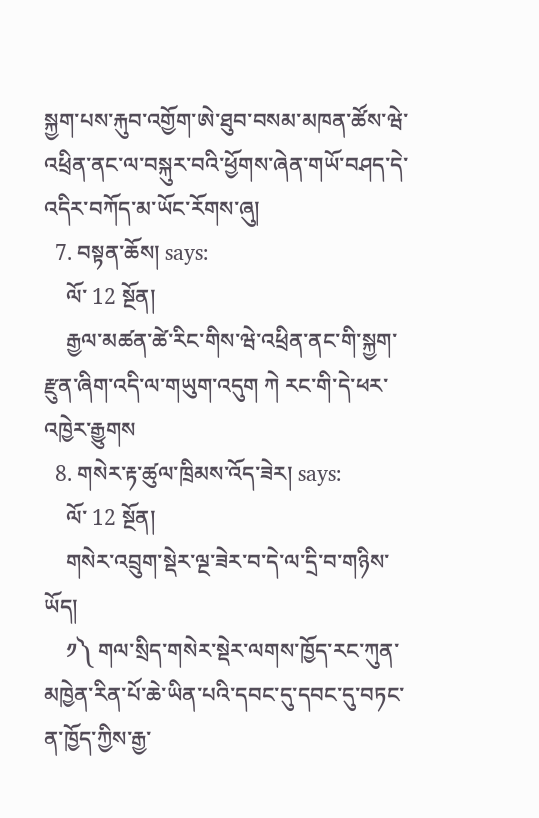སྐྱག་པས་རྐུབ་འགྱོག་ཨེ་ཐུབ་བསམ་མཁན་ཚོས་ཝེ་འཕྲིན་ནང་ལ་བསྐུར་བའི་ཕྱོགས་ཞེན་གཡོ་བཤད་དེ་འདིར་བཀོད་མ་ཡོང་རོགས་ཞུ།
  7. བསྟན་ཆོས། says:
    ལོ་ 12 སྔོན།
    རྒྱལ་མཚན་ཚེ་རིང་གིས་ཝེ་འཕྲིན་ནང་གི་སྐྱག་རྫུན་ཞིག་འདི་ལ་གཡུག་འདུག ཀེ རང་གི་དེ་ཕར་འཁྱེར་རྒྱུགས
  8. གསེར་རྟ་ཚུལ་ཁྲིམས་འོད་ཟེར། says:
    ལོ་ 12 སྔོན།
    གསེར་འབྲུག་སྡེར་ལྔ་ཟེར་བ་དེ་ལ་དྲི་བ་གཉིས་ཡོད།
    ༡༽ གལ་སྲིད་གསེར་སྡེར་ལགས་ཁྱོད་རང་ཀུན་མཁྱེན་རིན་པོ་ཆེ་ཡིན་པའི་དབང་དུ་དབང་དུ་བཏང་ན་ཁྱོད་ཀྱིས་རྒྱ་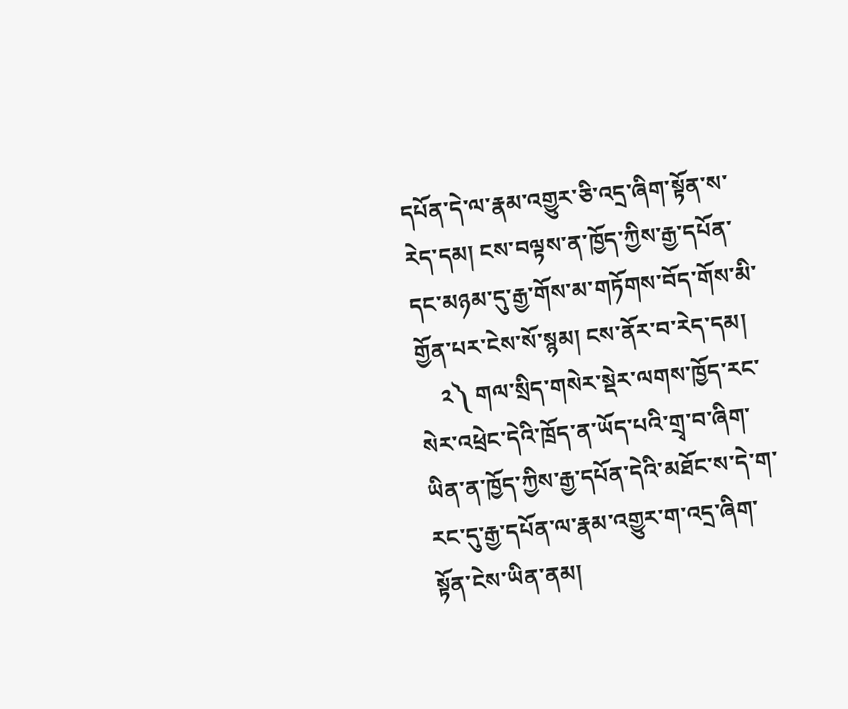དཔོན་དེ་ལ་རྣམ་འགྱུར་ཅི་འདྲ་ཞིག་སྟོན་ས་རེད་དམ། ངས་བལྟས་ན་ཁྱོད་ཀྱིས་རྒྱ་དཔོན་དང་མཉམ་དུ་རྒྱ་གོས་མ་གཏོགས་བོད་གོས་མི་གྱོན་པར་ངེས་སོ་སྙམ། ངས་ནོར་བ་རེད་དམ།
    ༢༽ གལ་སྲིད་གསེར་སྡེར་ལགས་ཁྱོད་རང་སེར་འཕྲེང་དེའི་ཁྲོད་ན་ཡོད་པའི་གྲྭ་བ་ཞིག་ཡིན་ན་ཁྱོད་ཀྱིས་རྒྱ་དཔོན་དེའི་མཐོང་ས་དེ་ག་རང་དུ་རྒྱ་དཔོན་ལ་རྣམ་འགྱུར་ག་འདྲ་ཞིག་སྟོན་ངེས་ཡིན་ནམ།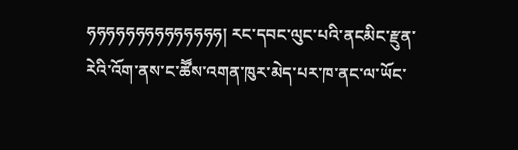ཧཧཧཧཧཧཧཧཧཧཧཧཧཧ། རང་དབང་ལུང་པའི་ནངམིང་རྫུན་རེའི་འོག་ནས་ང་ཚཽས་འགན་ཁུར་མེད་པར་ཁ་ནང་ལ་ཡོང་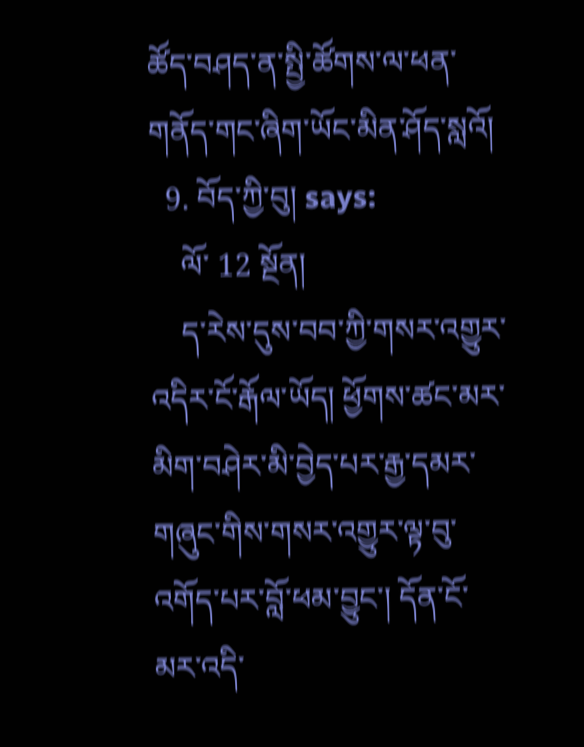ཚོད་བཤད་ན་སྤྱི་ཚོགས་ལ་ཕན་གནོད་གང་ཞིག་ཡོང་མིན་ཤོད་སླའོ།
  9. བོད་ཀྱི་བུ། says:
    ལོ་ 12 སྔོན།
    ད་རེས་དུས་བབ་ཀྱི་གསར་འགྱུར་འདིར་ངོ་རྒོལ་ཡོད། ཕྱོགས་ཚང་མར་མིག་བཤེར་མི་བྱེད་པར་རྒྱ་དམར་གཞུང་གིས་གསར་འགྱུར་ལྟ་བུ་འགོད་པར་བློ་ཕམ་བྱུང་། དོན་ངོ་མར་འདི་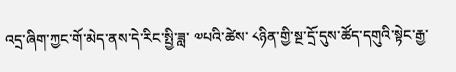འདྲ་ཞིག་ཀྱང་གོ་མེད་ནས་དེ་རིང་སྤྱི་ཟླ་ ༧པའི་ཚེས་ ༨ཉིན་གྱི་སྔ་དྲོ་དུས་ཚོད་དགུའི་སྟེང་རྒྱ་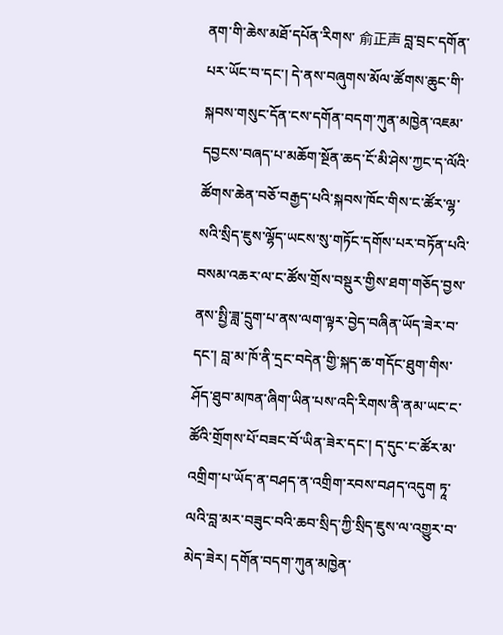ནག་གི་ཆེས་མཐོ་དཔོན་རིགས་ 俞正声 བླ་བྲང་དགོན་པར་ཡོང་བ་དང་། དེ་ནས་བཞུགས་མོལ་ཚོགས་ཆུང་གི་སྐབས་གསུང་དོན་ངས་དགོན་བདག་ཀུན་མཁྱེན་འཇམ་དབྱངས་བཞད་པ་མཆོག་སྔོན་ཆད་ངོ་མི་ཤེས་ཀྱང་ད་ལོའི་ཚོགས་ཆེན་བཅོ་བརྒྱད་པའི་སྐབས་ཁོང་གིས་ང་ཚོར་ལྷ་སའི་སྲིད་ཇུས་ལྷོད་ཡངས་སུ་གཏོང་དགོས་པར་བཏོན་པའི་བསམ་འཆར་ལ་ང་ཚོས་གྲོས་བསྡུར་གྱིས་ཐག་གཅོད་བྱས་ནས་སྤྱི་ཟླ་དྲུག་པ་ནས་ལག་ལྟར་བྱེད་བཞིན་ཡོད་ཟེར་བ་དང་། བླ་མ་ཁོ་ནི་དྲང་བདེན་གྱི་སྐད་ཆ་གདོང་ཐུག་གིས་ཤོད་ཐུབ་མཁན་ཞིག་ཡིན་པས་འདི་རིགས་ནི་ནམ་ཡང་ང་ཚོའི་གྲོགས་པོ་བཟང་བོ་ཡིན་ཟེར་དང་། ད་དུང་ང་ཚོར་མ་འགྲིག་པ་ཡོད་ན་བཤད་ན་འགྲིག་རབས་བཤད་འདུག ཏཱ་ལའི་བླ་མར་བཟུང་བའི་ཆབ་སྲིད་ཀྱི་སྲིད་ཇུས་ལ་འགྱུར་བ་མེད་ཟེར། དགོན་བདག་ཀུན་མཁྱེན་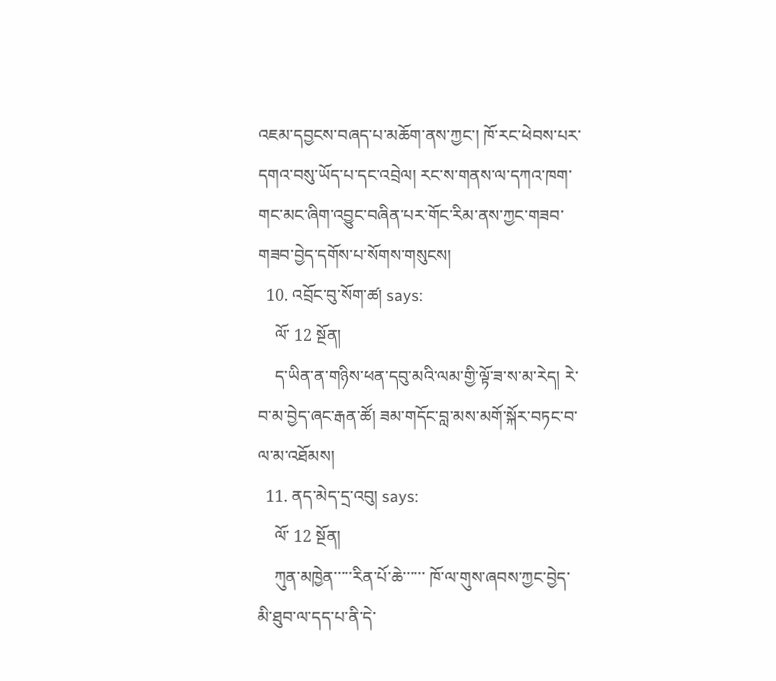འཇམ་དབྱངས་བཞད་པ་མཆོག་ནས་ཀྱང་། ཁོ་རང་ཕེབས་པར་དགའ་བསུ་ཡོད་པ་དང་འབྲེལ། རང་ས་གནས་ལ་དཀའ་ཁག་གང་མང་ཞིག་འབྱུང་བཞིན་པར་གོང་རིམ་ནས་ཀྱང་གཟབ་གཟབ་བྱེད་དགོས་པ་སོགས་གསུངས།
  10. འབྲོང་བུ་སོག་ཚ། says:
    ལོ་ 12 སྔོན།
    ད་ཡིན་ན་གཉིས་ཕན་དབུ་མའི་ལམ་གྱི་ལྟོ་ཟ་ས་མ་རེད། རེ་བ་མ་བྱེད་ཞང་རྒན་ཚོ། ཟམ་གདོང་བླ་མས་མགོ་སྐོར་བཏང་བ་ལ་མ་འཐོམས།
  11. ནད་མེད་དྲ་འབུ། says:
    ལོ་ 12 སྔོན།
    ཀུན་མཁྱེན་་་་་རིན་པོ་ཆེ་་་་་་ ཁོ་ལ་གུས་ཞབས་ཀྱང་བྱེད་མི་ཐུབ་ལ་དད་པ་ནི་དེ་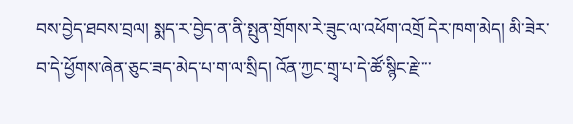བས་བྱེད་ཐབས་བྲལ། སྨད་ར་བྱེད་ན་ནི་སྤུན་གྲོགས་རེ་ཟུང་ལ་འཕོག་འགྲོ དེར་ཁག་མེད། མི་ཟེར་བ་དེ་ཕྱོགས་ཞེན་ཅུང་ཟད་མེད་པ་ག་ལ་སྲིད། འོན་ཀྱང་གྲྭ་པ་དེ་ཚོ་སྙིང་རྗེ་་་་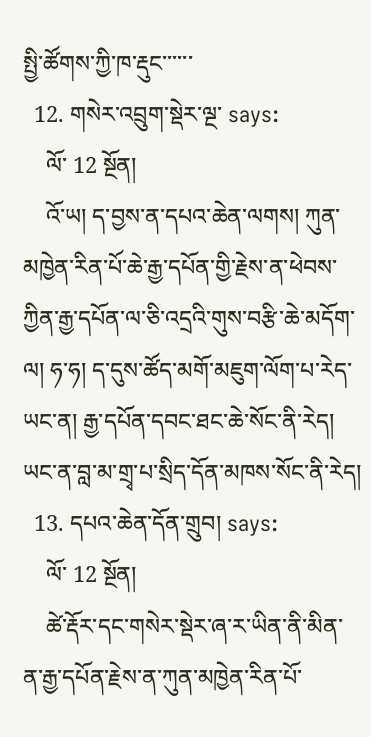སྤྱི་ཚོགས་ཀྱི་ཁ་རྡུང་་་་་་
  12. གསེར་འབྲུག་སྡེར་ལྔ་ says:
    ལོ་ 12 སྔོན།
    འོ་ཡ། ད་བྱས་ན་དཔའ་ཆེན་ལགས། ཀུན་མཁྱེན་རིན་པོ་ཆེ་རྒྱ་དཔོན་གྱི་རྗེས་ན་ཕེབས་ཀྱིན་རྒྱ་དཔོན་ལ་ཅི་འདྲའི་གུས་བརྩི་ཆེ་མདོག་ལ། ཧ་ཧ། ད་དུས་ཚོད་མགོ་མཇུག་ལོག་པ་རེད་ཡང་ན། རྒྱ་དཔོན་དབང་ཐང་ཆེ་སོང་ནི་རེད། ཡང་ན་བླ་མ་གྲྭ་པ་སྲིད་དོན་མཁས་སོང་ནི་རེད།
  13. དཔའ་ཆེན་དོན་གྲུབ། says:
    ལོ་ 12 སྔོན།
    ཚེ་རྡོར་དང་གསེར་སྡེར་ཞ་ར་ཡིན་ནི་མིན་ན་རྒྱ་དཔོན་རྗེས་ན་ཀུན་མཁྱེན་རིན་པོ་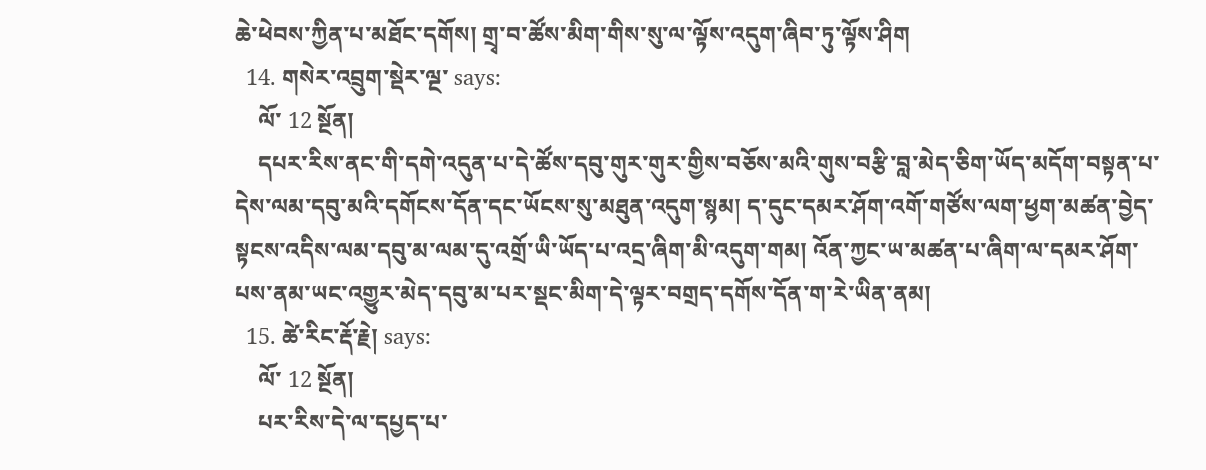ཆེ་ཕེབས་ཀྱིན་པ་མཐོང་དགོས། གྲྭ་བ་ཚོས་མིག་གིས་སུ་ལ་ལྟོས་འདུག་ཞིབ་ཏུ་ལྟོས་ཤིག
  14. གསེར་འབྲུག་སྡེར་ལྔ་ says:
    ལོ་ 12 སྔོན།
    དཔར་རིས་ནང་གི་དགེ་འདུན་པ་དེ་ཚོས་དབུ་གུར་གུར་གྱིས་བཅོས་མའི་གུས་བརྩི་བླ་མེད་ཅིག་ཡོད་མདོག་བསྟན་པ་དེས་ལམ་དབུ་མའི་དགོངས་དོན་དང་ཡོངས་སུ་མཐུན་འདུག་སྙམ། ད་དུང་དམར་ཤོག་འགོ་གཙོས་ལག་ཕྱག་མཚན་བྱེད་སྟངས་འདིས་ལམ་དབུ་མ་ལམ་དུ་འགྲོ་ཡི་ཡོད་པ་འདྲ་ཞིག་མི་འདུག་གམ། འོན་ཀྱང་ཡ་མཚན་པ་ཞིག་ལ་དམར་ཤོག་པས་ནམ་ཡང་འགྱུར་མེད་དབུ་མ་པར་སྡང་མིག་དེ་ལྟར་བགྲད་དགོས་དོན་ག་རེ་ཡིན་ནམ།
  15. ཚེ་རིང་རྡོ་རྗེ། says:
    ལོ་ 12 སྔོན།
    པར་རིས་དེ་ལ་དཔྱད་པ་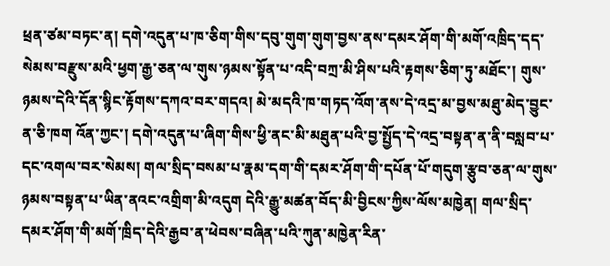ཕྲན་ཙམ་བཏང་ན། དགེ་འདུན་པ་ཁ་ཅིག་གིས་དབུ་གུག་གུག་བྱས་ནས་དམར་ཤོག་གི་མགོ་འཁྲིད་དད་སེམས་བརྫུས་མའི་ཕྱག་རྒྱ་ཅན་ལ་གུས་ཉམས་སྟོན་པ་འདི་བཀྲ་མི་ཤིས་པའི་རྟགས་ཅིག་ཏུ་མཐོང་། གུས་ཉམས་དེའི་དོན་སྙིང་རྟོགས་དཀའ་བར་གདའ། མེ་མདའི་ཁ་གཏད་འོག་ནས་དེ་འདྲ་མ་བྱས་མཐུ་མེད་བྱུང་ན་ཅི་ཁག འོན་ཀྱང་། དགེ་འདུན་པ་ཞིག་གིས་ཕྱི་ནང་མི་མཐུན་པའི་བྱ་སྤྱོད་དེ་འདྲ་བསྟན་ན་ནི་བསླབ་པ་དང་འགལ་བར་སེམས། གལ་སྲིད་བསམ་པ་རྣམ་དག་གི་དམར་ཤོག་གི་དཔོན་པོ་གདུག་རྩུབ་ཅན་ལ་གུས་ཉམས་བསྟན་པ་ཡིན་ནའང་འགྲིག་མི་འདུག དེའི་རྒྱུ་མཚན་བོད་མི་བྱིངས་ཀྱིས་ལོས་མཁྱེན། གལ་སྲིད་དམར་ཤོག་གི་མགོ་ཁྲིད་དེའི་རྒྱབ་ན་ཕེབས་བཞིན་པའི་ཀུན་མཁྱེན་རིན་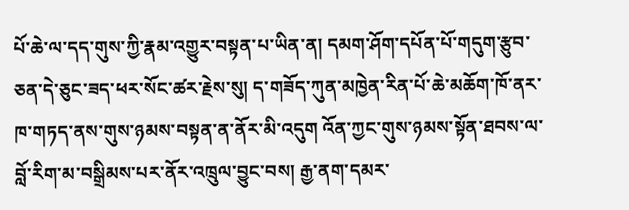པོ་ཆེ་ལ་དད་གུས་ཀྱི་རྣམ་འགྱུར་བསྟན་པ་ཡིན་ན། དམག་ཤོག་དཔོན་པོ་གདུག་རྩུབ་ཅན་དེ་ཅུང་ཟད་ཕར་སོང་ཚར་རྗེས་སུ། ད་གཟོད་ཀུན་མཁྱེན་རིན་པོ་ཆེ་མཆོག་ཁོ་ནར་ཁ་གཏད་ནས་གུས་ཉམས་བསྟན་ན་ནོར་མི་འདུག འོན་ཀྱང་གུས་ཉམས་སྟོན་ཐབས་ལ་བློ་རིག་མ་བསྒྲིམས་པར་ནོར་འཁྲུལ་བྱུང་བས། རྒྱ་ནག་དམར་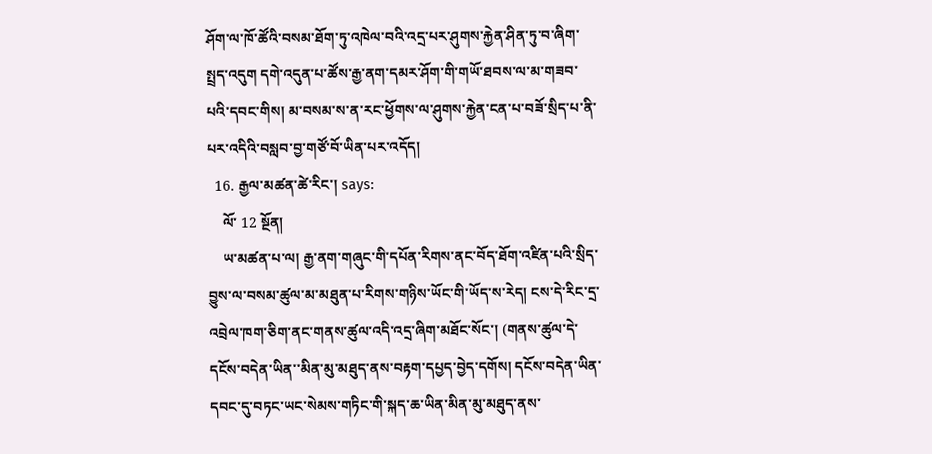ཤོག་ལ་ཁོ་ཚོའི་བསམ་ཐོག་ཏུ་འཁེལ་བའི་འདྲ་པར་ཤུགས་རྐྱེན་ཤིན་ཏུ་བ་ཞིག་སྤྲད་འདུག དགེ་འདུན་པ་ཚོས་རྒྱ་ནག་དམར་ཤོག་གི་གཡོ་ཐབས་ལ་མ་གཟབ་པའི་དབང་གིས། མ་བསམ་ས་ན་རང་ཕྱོགས་ལ་ཤུགས་རྐྱེན་ངན་པ་བཟོ་སྲིད་པ་ནི་པར་འདིའི་བསླབ་བྱ་གཙོ་བོ་ཡིན་པར་འདོད།
  16. རྒྱལ་མཚན་ཚེ་རིང་། says:
    ལོ་ 12 སྔོན།
    ཡ་མཚན་པ་ལ། རྒྱ་ནག་གཞུང་གི་དཔོན་རིགས་ནང་བོད་ཐོག་འཛིན་པའི་སྲིད་བྱུས་ལ་བསམ་ཚུལ་མ་མཐུན་པ་རིགས་གཉིས་ཡོང་གི་ཡོད་ས་རེད། ངས་དེ་རིང་དྲ་འབྲེལ་ཁག་ཅིག་ནང་གནས་ཚུལ་འདི་འདྲ་ཞིག་མཐོང་སོང་། (གནས་ཚུལ་དེ་དངོས་བདེན་ཡིན་་མིན་མུ་མཐུད་ནས་བརྟག་དཔྱད་བྱེད་དགོས། དངོས་བདེན་ཡིན་དབང་དུ་བཏང་ཡང་སེམས་གཏིང་གི་སྐད་ཆ་ཡིན་མིན་མུ་མཐུད་ནས་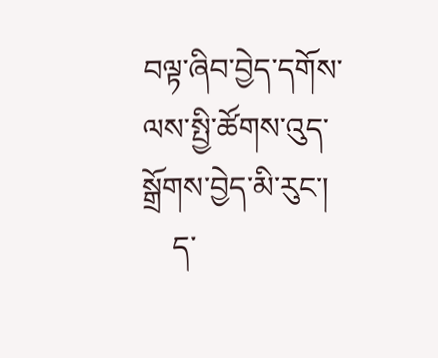བལྟ་ཞིབ་བྱེད་དགོས་ལས་སྤྱི་ཚོགས་འུད་སྒྲོགས་བྱེད་མི་རུང་།
    ད་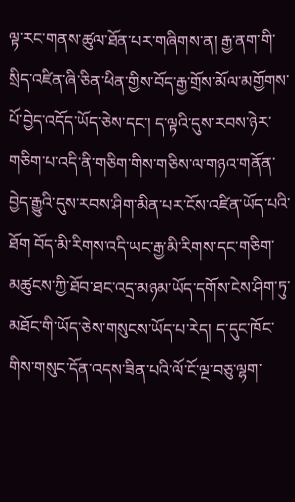ལྟ་རང་གནས་ཚུལ་ཐོན་པར་གཞིགས་ན། རྒྱ་ནག་གི་སྲིད་འཛིན་ཞི་ཅིན་ཕིན་གྱིས་བོད་རྒྱ་གྲོས་མོལ་མགྱོགས་པོ་བྱེད་འདོད་ཡོད་ཅེས་དང་། ད་ལྟའི་དུས་རབས་ཉེར་གཅིག་པ་འདི་ནི་གཅིག་གིས་གཅིས་ལ་གཉའ་གནོན་བྱེད་རྒྱུའི་དུས་རབས་ཤིག་མིན་པར་ངོས་འཛིན་ཡོད་པའི་ཐོག བོད་མི་རིགས་འདི་ཡང་རྒྱ་མི་རིགས་དང་གཅིག་མཚུངས་ཀྱི་ཐོབ་ཐང་འདྲ་མཉམ་ཡོད་དགོས་ངེས་ཤིག་ཏུ་མཐོང་གི་ཡོད་ཅེས་གསུངས་ཡོད་པ་རེད། ད་དུང་ཁོང་གིས་གསུང་དོན་འདས་ཟིན་པའི་ལོ་ངོ་ལྔ་བཅུ་ལྷག་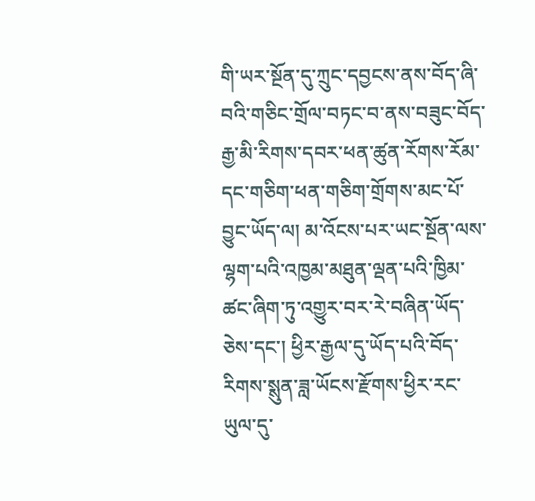གི་ཡར་སྔོན་དུ་ཀྲུང་དབྱངས་ནས་བོད་ཞི་བའི་གཅིང་གྲོལ་བཏང་བ་ནས་བཟུང་བོད་རྒྱ་མི་རིགས་དབར་ཕན་ཚུན་རོགས་རོམ་དང་གཅིག་ཕན་གཅིག་གྲོགས་མང་པོ་བྱུང་ཡོད་ལ། མ་འོངས་པར་ཡང་སྔོན་ལས་ལྷག་པའི་འཁྱམ་མཐུན་ལྡན་པའི་ཁྱིམ་ཚང་ཞིག་ཏུ་འགྱུར་བར་རེ་བཞིན་ཡོད་ཅེས་དང་། ཕྱིར་རྒྱལ་དུ་ཡོད་པའི་བོད་རིགས་སྶུན་ཟླ་ཡོངས་རྫོགས་ཕྱིར་རང་ཡུལ་དུ་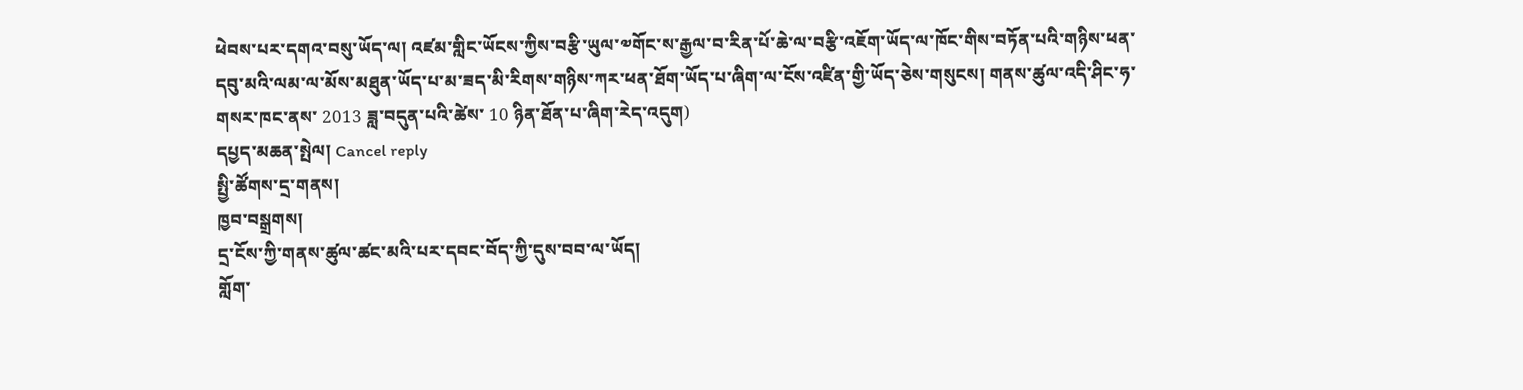ཕེབས་པར་དགའ་བསུ་ཡོད་ལ། འཛམ་གླིང་ཡོངས་ཀྱིས་བརྩི་ཡུལ་༧གོང་ས་རྒྱལ་བ་རིན་པོ་ཆེ་ལ་བརྩི་འཇོག་ཡོད་ལ་ཁོང་གིས་བཏོན་པའི་གཉིས་ཕན་དབུ་མའི་ལམ་ལ་མོས་མཐུན་ཡོད་པ་མ་ཟད་མི་རིགས་གཉིས་ཀར་ཕན་ཐོག་ཡོད་པ་ཞིག་ལ་ངོས་འཛིན་གྱི་ཡོད་ཅེས་གསུངས། གནས་ཚུལ་འདི་ཤིང་ཧ་གསར་ཁང་ནས་ 2013 ཟླ་བདུན་པའི་ཚེས་ 10 ཉིན་ཐོན་པ་ཞིག་རེད་འདུག)
དཔྱད་མཆན་སྤེལ། Cancel reply
སྤྱི་ཚོགས་དྲ་གནས།
ཁྱབ་བསྒྲགས།
དྲ་ངོས་ཀྱི་གནས་ཚུལ་ཚང་མའི་པར་དབང་བོད་ཀྱི་དུས་བབ་ལ་ཡོད།
གློག་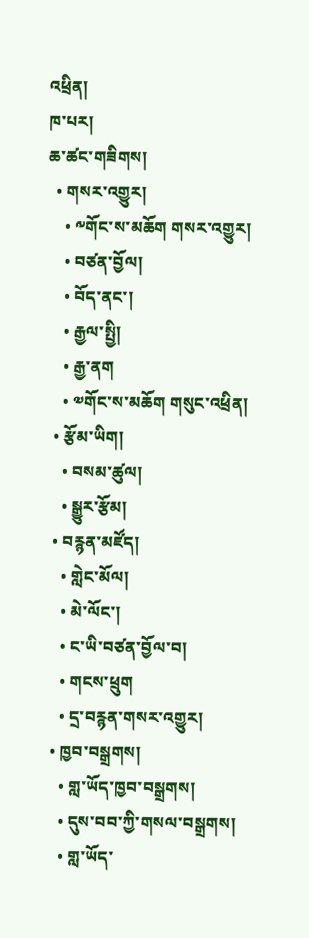འཕྲིན།
ཁ་པར།
ཆ་ཚང་གཟིགས།
  • གསར་འགྱུར།
    • ༸གོང་ས་མཆོག གསར་འགྱུར།
    • བཙན་བྱོལ།
    • བོད་ནང་།
    • རྒྱལ་སྤྱི།
    • རྒྱ་ནག
    • ༧གོང་ས་མཆོག གསུང་འཕྲིན།
  • རྩོམ་ཡིག།
    • བསམ་ཚུལ།
    • སྒྱུར་རྩོམ།
  • བརྙན་མཛོད།
    • གླེང་མོལ།
    • མེ་ལོང་།
    • ང་ཡི་བཙན་བྱོལ་བ།
    • གངས་ཕྲུག
    • དྲ་བརྙན་གསར་འགྱུར།
  • ཁྱབ་བསྒྲགས།
    • གླ་ཡོད་ཁྱབ་བསྒྲགས།
    • དུས་བབ་ཀྱི་གསལ་བསྒྲགས།
    • གླ་ཡོད་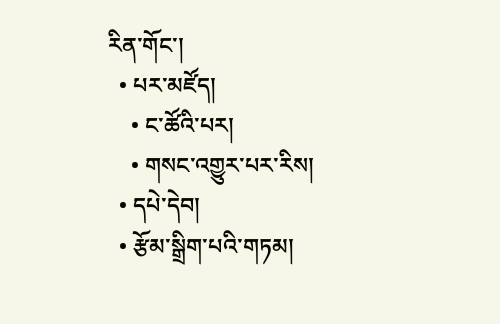རིན་གོང་།
  • པར་མཛོད།
    • ང་ཚོའི་པར།
    • གསང་འགྱུར་པར་རིས།
  • དཔེ་དེབ།
  • རྩོམ་སྒྲིག་པའི་གཏམ།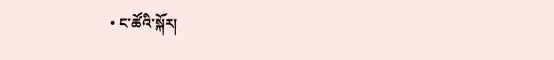• ང་ཚོའི་སྐོར།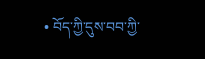• བོད་ཀྱི་དུས་བབ་ཀྱི་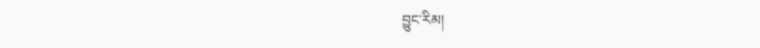བྱུང་རིམ།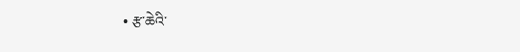• རྩ་ཆེའི་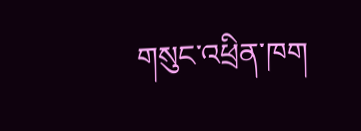གསུང་འཕྲིན་ཁག